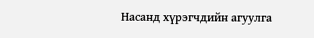Насанд хүрэгчдийн агуулга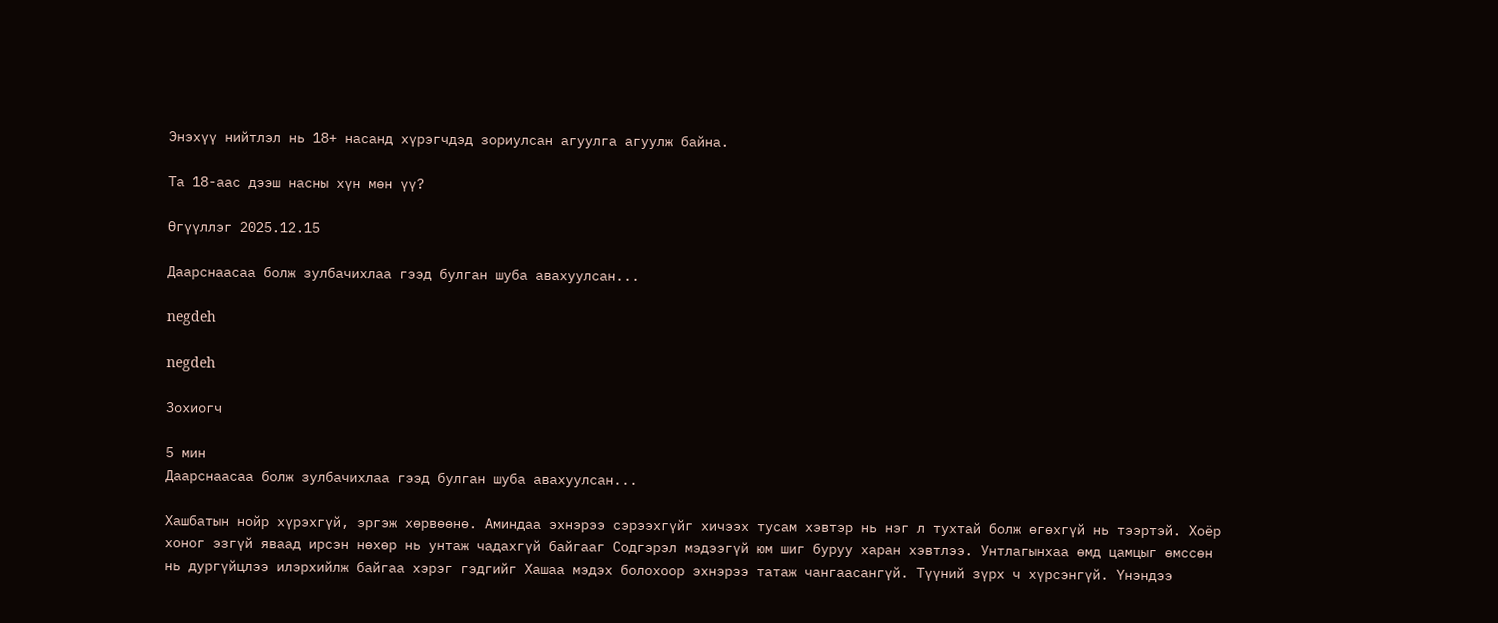Энэхүү нийтлэл нь 18+ насанд хүрэгчдэд зориулсан агуулга агуулж байна.

Та 18-аас дээш насны хүн мөн үү?

Өгүүллэг 2025.12.15

Даарснаасаа болж зулбачихлаа гээд булган шуба авахуулсан...

negdeh

negdeh

Зохиогч

5 мин
Даарснаасаа болж зулбачихлаа гээд булган шуба авахуулсан...

Хашбатын нойр хүрэхгүй, эргэж хөрвөөнө. Аминдаа эхнэрээ сэрээхгүйг хичээх тусам хэвтэр нь нэг л тухтай болж өгөхгүй нь тээртэй. Хоёр хоног эзгүй яваад ирсэн нөхөр нь унтаж чадахгүй байгааг Содгэрэл мэдээгүй юм шиг буруу харан хэвтлээ. Унтлагынхаа өмд цамцыг өмссөн нь дургүйцлээ илэрхийлж байгаа хэрэг гэдгийг Хашаа мэдэх болохоор эхнэрээ татаж чангаасангүй. Түүний зүрх ч хүрсэнгүй. Үнэндээ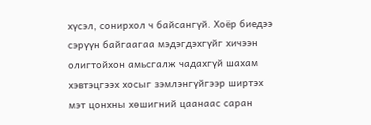хүсэл, сонирхол ч байсангүй. Хоёр биедээ сэрүүн байгаагаа мэдэгдэхгүйг хичээн олигтойхон амьсгалж чадахгүй шахам хэвтэцгээх хосыг зэмлэнгүйгээр ширтэх мэт цонхны хөшигний цаанаас саран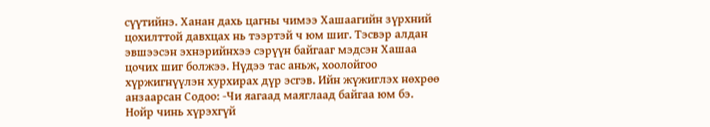сүүтийнэ. Ханан дахь цагны чимээ Хашаагийн зүрхний цохилттой давхцах нь тээртэй ч юм шиг. Тэсвэр алдан эвшээсэн эхнэрийнхээ сэрүүн байгааг мэдсэн Хашаа цочих шиг болжээ. Нүдээ тас аньж, хоолойгоо хүржигнүүлэн хурхирах дүр эсгэв. Ийн жүжиглэх нөхрөө анзаарсан Содоо: -Чи яагаад маяглаад байгаа юм бэ. Нойр чинь хүрэхгүй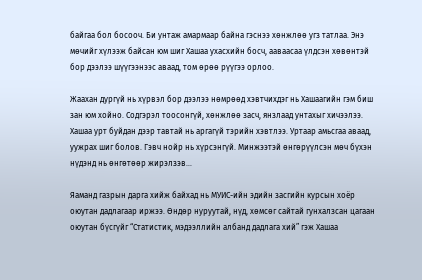байгаа бол босооч. Би унтаж амармаар байна гэснээ хөнжлөө угз татлаа. Энэ мөчийг хүлээж байсан юм шиг Хашаа ухасхийн босч, ааваасаа үлдсэн хөвөнтэй бор дээлээ шүүгээнээс аваад, том өрөө рүүгээ орлоо.

Жаахан дургүй нь хүрвэл бор дээлээ нөмрөөд хэвтчихдэг нь Хашаагийн гэм биш зан юм хойно. Содгэрэл тоосонгүй, хөнжлөө засч, янзлаад унтахыг хичээлээ. Хашаа урт буйдан дээр тавтай нь аргагүй тэрийн хэвтлээ. Уртаар амьсгаа аваад, уужрах шиг болов. Гэвч нойр нь хүрсэнгүй. Минжээтэй өнгөрүүлсэн мөч бүхэн нүдэнд нь өнгөтөөр жирэлзэв…

Яаманд газрын дарга хийж байхад нь МУИС-ийн эдийн засгийн курсын хоёр оюутан дадлагаар иржээ. Өндөр нуруутай, нүд, хөмсөг сайтай гунхалзсан цагаан оюутан бүсгүйг “Статистик, мэдээллийн албанд дадлага хий” гэж Хашаа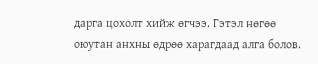дарга цохолт хийж өгчээ. Гэтэл нөгөө оюутан анхны өдрөө харагдаад алга болов.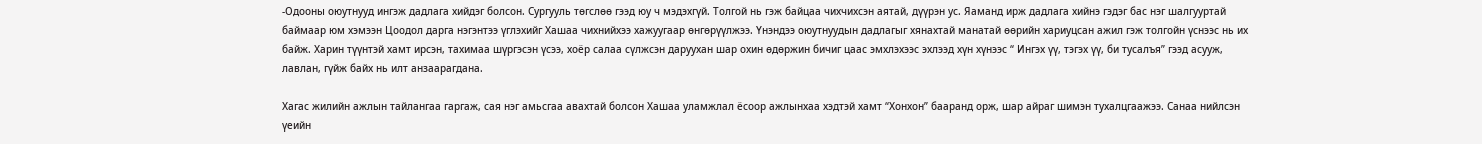-Одооны оюутнууд ингэж дадлага хийдэг болсон. Сургууль төгслөө гээд юу ч мэдэхгүй. Толгой нь гэж байцаа чихчихсэн аятай, дүүрэн ус. Яаманд ирж дадлага хийнэ гэдэг бас нэг шалгууртай баймаар юм хэмээн Цоодол дарга нэгэнтээ үглэхийг Хашаа чихнийхээ хажуугаар өнгөрүүлжээ. Үнэндээ оюутнуудын дадлагыг хянахтай манатай өөрийн хариуцсан ажил гэж толгойн үснээс нь их байж. Харин түүнтэй хамт ирсэн, тахимаа шүргэсэн үсээ, хоёр салаа сүлжсэн даруухан шар охин өдөржин бичиг цаас эмхлэхээс эхлээд хүн хүнээс “ Ингэх үү, тэгэх үү, би тусалъя” гээд асууж, лавлан, гүйж байх нь илт анзаарагдана.

Хагас жилийн ажлын тайлангаа гаргаж, сая нэг амьсгаа авахтай болсон Хашаа уламжлал ёсоор ажлынхаа хэдтэй хамт “Хонхон” бааранд орж, шаp айpаг шимэн тухалцгаажээ. Санаа нийлсэн үеийн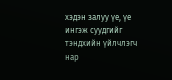хэдэн залуу үе, үе ингэж суудгийг тэндхийн үйлчлэгч нар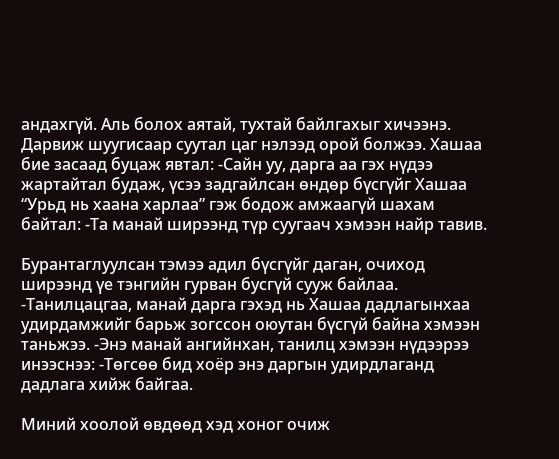андахгүй. Аль болох аятай, тухтай байлгахыг хичээнэ. Дарвиж шуугисаар суутал цаг нэлээд орой болжээ. Хашаа бие засаад буцаж явтал: -Сайн уу, дарга аа гэх нүдээ жартайтал будаж, үсээ задгайлсан өндөр бүсгүйг Хашаа “Урьд нь хаана харлаа” гэж бодож амжаагүй шахам байтал: -Та манай ширээнд түр суугаач хэмээн найр тавив.

Бурантаглуулсан тэмээ адил бүсгүйг даган, очиход ширээнд үе тэнгийн гурван бусгүй сууж байлаа. -Танилцацгаа, манай дарга гэхэд нь Хашаа дадлагынхаа удирдамжийг барьж зогссон оюутан бүсгүй байна хэмээн таньжээ. -Энэ манай ангийнхан, танилц хэмээн нүдээрээ инээснээ: -Төгсөө бид хоёр энэ даргын удирдлаганд дадлага хийж байгаа.

Миний хоолой өвдөөд хэд хоног очиж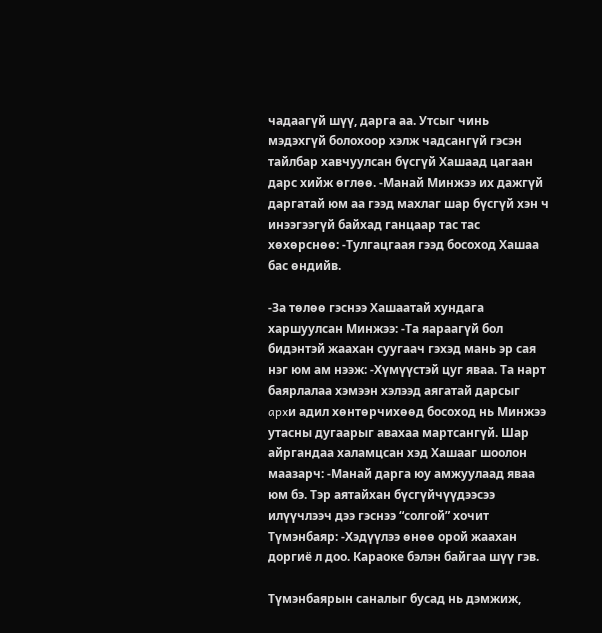чадаагүй шүү, дарга аа. Утсыг чинь мэдэхгүй болохоор хэлж чадсангүй гэсэн тайлбар хавчуулсан бүсгүй Хашаад цагаан дарс хийж өглөө. -Манай Минжээ их дажгүй даргатай юм аа гээд махлаг шар бүсгүй хэн ч инээгээгүй байхад ганцаар тас тас хөхөрснөө: -Тулгацгаая гээд босоход Хашаа бас өндийв.

-За төлөө гэснээ Хашаатай хундага харшуулсан Минжээ: -Та яараагүй бол бидэнтэй жаахан суугаач гэхэд мань эр сая нэг юм ам нээж: -Хүмүүстэй цуг яваа. Та нарт баярлалаа хэмээн хэлээд аягатай даpcыг apxи адил хөнтөрчихөөд босоход нь Минжээ утасны дугаарыг авахаа мартсангүй. Шаp айpгандаа халамцсан хэд Хашааг шоолон маазарч: -Манай дарга юу амжуулаад яваа юм бэ. Тэр аятайхан бүсгүйчүүдээсээ илүүчлээч дээ гэснээ “солгой” хочит Түмэнбаяр: -Хэдүүлээ өнөө орой жаахан доргиё л доо. Караоке бэлэн байгаа шүү гэв.

Түмэнбаярын саналыг бусад нь дэмжиж,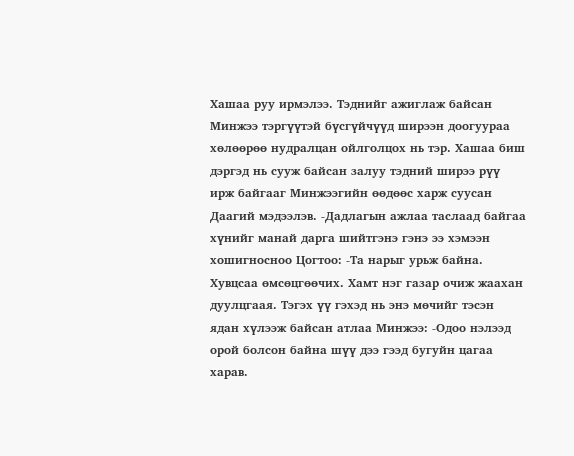Хашаа руу ирмэлээ. Тэднийг ажиглаж байсан Минжээ тэргүүтэй бүсгүйчүүд ширээн доогуураа хөлөөрөө нудралцан ойлголцох нь тэр. Хашаа биш дэргэд нь сууж байсан залуу тэдний ширээ рүү ирж байгааг Минжээгийн өөдөөс харж суусан Даагий мэдээлэв. -Дадлагын ажлаа таслаад байгаа хүнийг манай дарга шийтгэнэ гэнэ ээ хэмээн хошигносноо Цогтоо: -Та нарыг урьж байна. Хувцсаа өмсөцгөөчих. Хамт нэг газар очиж жаахан дуулцгаая. Тэгэх үү гэхэд нь энэ мөчийг тэсэн ядан хүлээж байсан атлаа Минжээ: -Одоо нэлээд орой болсон байна шүү дээ гээд бугуйн цагаа харав.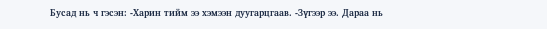Бусад нь ч гэсэн: -Харин тийм ээ хэмээн дуугарцгаав. -Зүгээр ээ. Дараа нь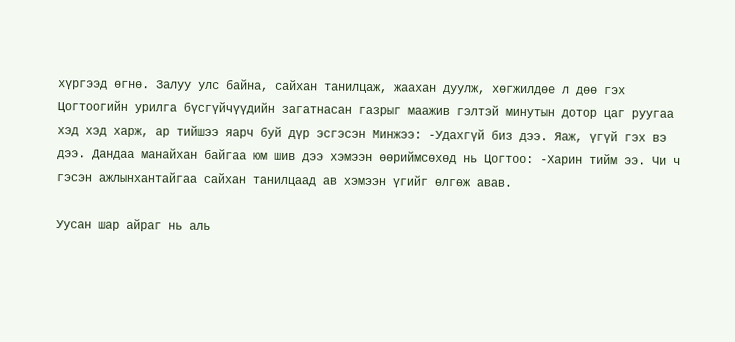хүргээд өгнө. Залуу улс байна, сайхан танилцаж, жаахан дуулж, хөгжилдөе л дөө гэх Цогтоогийн урилга бүсгүйчүүдийн загатнасан газрыг маажив гэлтэй минутын дотор цаг руугаа хэд хэд харж, ар тийшээ яарч буй дүр эсгэсэн Минжээ: -Удахгүй биз дээ. Яаж, үгүй гэх вэ дээ. Дандаа манайхан байгаа юм шив дээ хэмээн өөриймсөхөд нь Цогтоо: -Харин тийм ээ. Чи ч гэсэн ажлынхантайгаа сайхан танилцаад ав хэмээн үгийг өлгөж авав.

Уусан шаp айpаг нь аль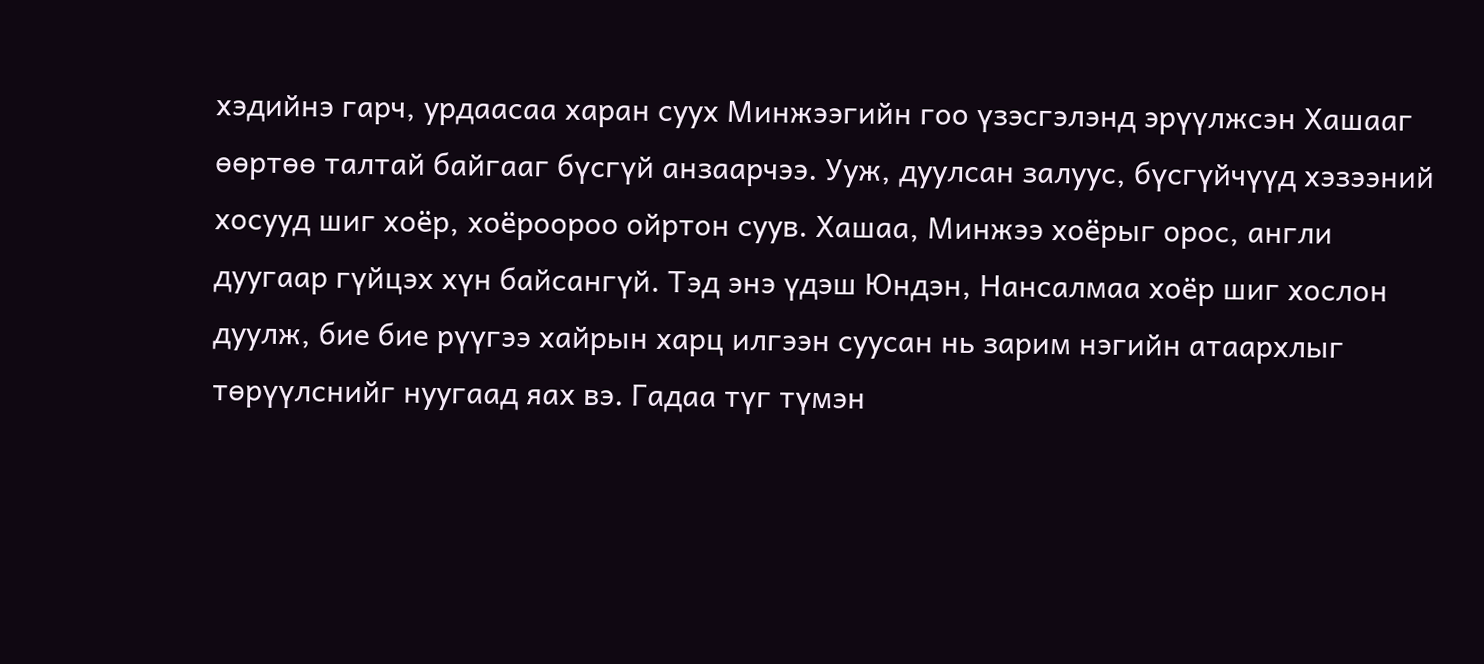хэдийнэ гарч, урдаасаа харан суух Минжээгийн гоо үзэсгэлэнд эрүүлжсэн Хашааг өөртөө талтай байгааг бүсгүй анзаарчээ. Ууж, дуулсан залуус, бүсгүйчүүд хэзээний хосууд шиг хоёр, хоёроороо ойртон суув. Хашаа, Минжээ хоёрыг орос, англи дуугаар гүйцэх хүн байсангүй. Тэд энэ үдэш Юндэн, Нансалмаа хоёр шиг хослон дуулж, бие бие рүүгээ хайрын харц илгээн суусан нь зарим нэгийн атаархлыг төрүүлснийг нуугаад яах вэ. Гадаа түг түмэн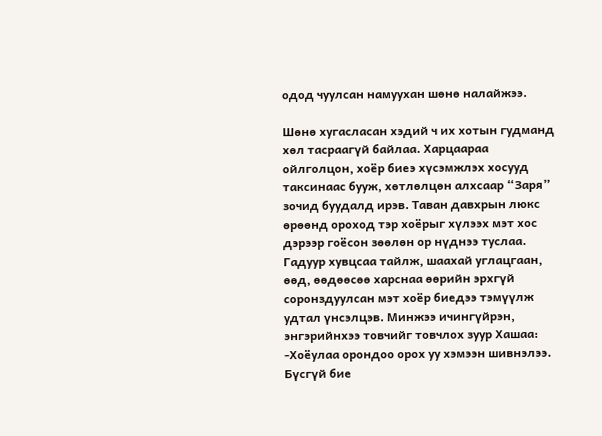одод чуулсан намуухан шөнө налайжээ.

Шөнө хугасласан хэдий ч их хотын гудманд хөл тасраагүй байлаа. Харцаараа ойлголцон, хоёр биеэ хүсэмжлэх хосууд таксинаас бууж, хөтлөлцөн алхсаар “Заря” зочид буудалд ирэв. Таван давхрын люкс өрөөнд ороход тэр хоёрыг хүлээх мэт хос дэрээр гоёсон зөөлөн ор нүднээ туслаа. Гадуур хувцсаа тайлж, шаахай углацгаан, өөд, өөдөөсөө харснаа өөрийн эрхгүй соронздуулсан мэт хоёр биедээ тэмүүлж удтал үнсэлцэв. Минжээ ичингүйрэн, энгэрийнхээ товчийг товчлох зуур Хашаа: -Хоёулаа орондоо орох уу хэмээн шивнэлээ. Бүсгүй бие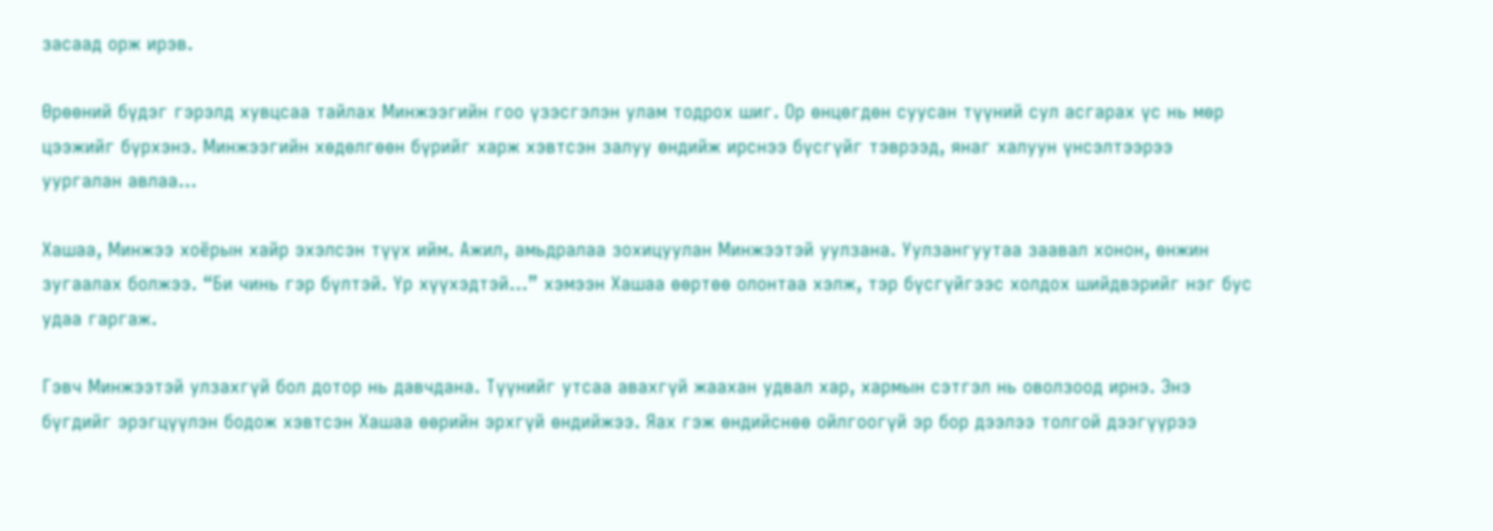засаад орж ирэв.

Өрөөний бүдэг гэрэлд хувцсаа тайлах Минжээгийн гоо үзэсгэлэн улам тодрох шиг. Ор өнцөгдөн суусан түүний сул асгарах үс нь мөр цээжийг бүрхэнэ. Минжээгийн хөдөлгөөн бүрийг харж хэвтсэн залуу өндийж ирснээ бүсгүйг тэврээд, янаг халуун үнсэлтээрээ уургалан авлаа…

Хашаа, Минжээ хоёрын хайр эхэлсэн түүх ийм. Ажил, амьдралаа зохицуулан Минжээтэй уулзана. Уулзангуутаа заавал хонон, өнжин зугаалах болжээ. “Би чинь гэр бүлтэй. Үр хүүхэдтэй…” хэмээн Хашаа өөртөө олонтаа хэлж, тэр бүсгүйгээс холдох шийдвэрийг нэг бус удаа гаргаж.

Гэвч Минжээтэй улзахгүй бол дотор нь давчдана. Түүнийг утсаа авахгүй жаахан удвал хар, хармын сэтгэл нь оволзоод ирнэ. Энэ бүгдийг эрэгцүүлэн бодож хэвтсэн Хашаа өөрийн эрхгүй өндийжээ. Яах гэж өндийснөө ойлгоогүй эр бор дээлээ толгой дээгүүрээ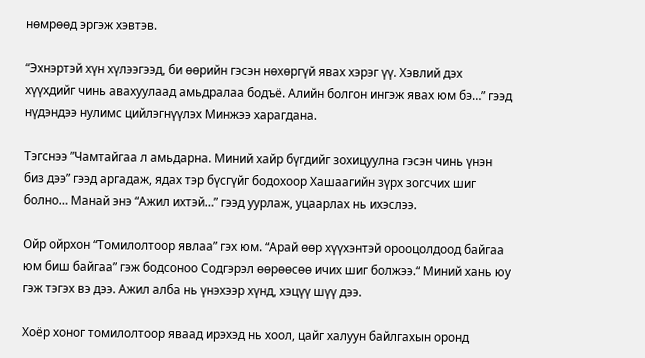нөмрөөд эргэж хэвтэв.

“Эхнэртэй хүн хүлээгээд, би өөрийн гэсэн нөхөргүй явах хэрэг үү. Хэвлий дэх хүүхдийг чинь авахуулаад амьдралаа бодъё. Алийн болгон ингэж явах юм бэ…” гээд нүдэндээ нулимс цийлэгнүүлэх Минжээ харагдана.

Тэгснээ ”Чамтайгаа л амьдарна. Миний хайр бүгдийг зохицуулна гэсэн чинь үнэн биз дээ” гээд аргадаж, ядах тэр бүсгүйг бодохоор Хашаагийн зүрх зогсчих шиг болно… Манай энэ “Ажил ихтэй…” гээд уурлаж, уцаарлах нь ихэслээ.

Ойр ойрхон “Томилолтоор явлаа” гэх юм. “Арай өөр хүүхэнтэй орооцолдоод байгаа юм биш байгаа” гэж бодсоноо Содгэрэл өөрөөсөө ичих шиг болжээ.“ Миний хань юу гэж тэгэх вэ дээ. Ажил алба нь үнэхээр хүнд, хэцүү шүү дээ.

Хоёр хоног томилолтоор яваад ирэхэд нь хоол, цайг халуун байлгахын оронд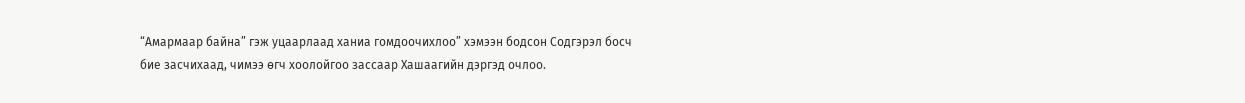“Амармаар байна” гэж уцаарлаад ханиа гомдоочихлоо” хэмээн бодсон Содгэрэл босч бие засчихаад, чимээ өгч хоолойгоо зассаар Хашаагийн дэргэд очлоо.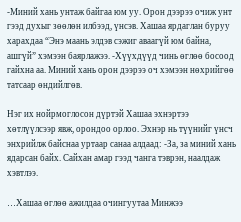-Миний хань унтаж байгаа юм уу. Орон дээрээ очиж унт гээд духыг зөөлөн илбээд, үнсэв. Хашаа ярдаглан буруу харахдаа “Энэ маань элдэв сэжиг аваагүй юм байна, ашгүй” хэмээн баярлажээ. -Хүүхдүүд чинь өглөө босоод гайхна аа. Миний хань орон дээрээ оч хэмээн нөхрийгөө татсаар өндийлгөв.

Нэг их нойрмоглосон дүртэй Хашаа эхнэртээ хөтлүүлсээр явж, орондоо орлоо. Эхнэр нь түүнийг үнсч энхрийлж байснаа уртаар санаа алдаад: -За, за миний хань ядарсан байх. Сайхан амар гээд чанга тэврэн, наалдаж хэвтлээ.

…Хашаа өглөө ажилдаа очингуутаа Минжээ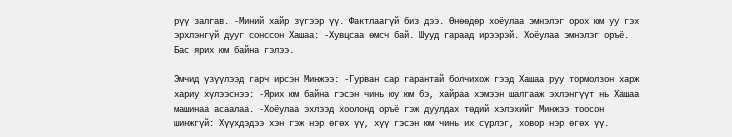рүү залгав. -Миний хайр зүгээр үү. Фактлаагүй биз дээ. Өнөөдөр хоёулаа эмнэлэг орох юм уу гэх эрхлэнгүй дууг сонссон Хашаа: -Хувцсаа өмсч бай. Шууд гараад ирээрэй. Хоёулаа эмнэлэг оръё. Бас ярих юм байна гэлээ.

Эмчид үзүүлээд гарч ирсэн Минжээ: -Гурван сар гарантай болчихож гээд Хашаа руу тормолзон харж хариу хүлээснээ: -Ярих юм байна гэсэн чинь юу юм бэ, хайраа хэмээн шалгааж эхлэнгүүт нь Хашаа машинаа асаалаа. -Хоёулаа эхлээд хоолонд оръё гэж дуулдах төдий хэлэхийг Минжээ тоосон шинжгүй: Хүүхдэдээ хэн гэж нэр өгөх үү, хүү гэсэн юм чинь их сүрлэг, ховор нэр өгөх үү.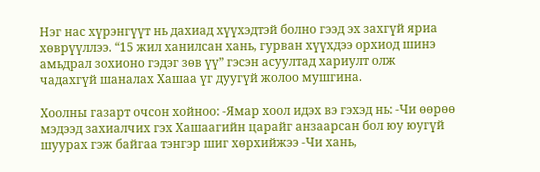Нэг нас хүрэнгүүт нь дахиад хүүхэдтэй болно гээд эх захгүй яриа хөврүүллээ. “15 жил ханилсан хань, гурван хүүхдээ орхиод шинэ амьдрал зохионо гэдэг зөв үү” гэсэн асуултад хариулт олж чадахгүй шаналах Хашаа үг дуугүй жолоо мушгина.

Хоолны газарт очсон хойноо: -Ямар хоол идэх вэ гэхэд нь: -Чи өөрөө мэдээд захиалчих гэх Хашаагийн царайг анзаарсан бол юу юугүй шуурах гэж байгаа тэнгэр шиг хөрхийжээ -Чи хань,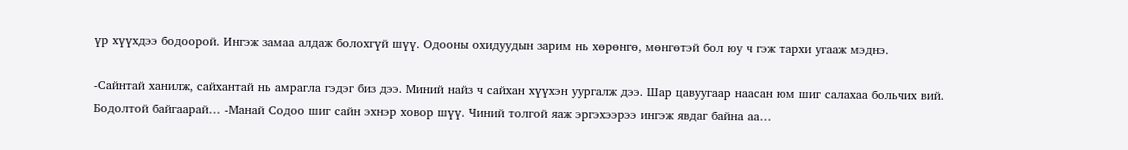үр хүүхдээ бодоорой. Ингэж замаа алдаж болохгүй шүү. Одооны охидуудын зарим нь хөрөнгө, мөнгөтэй бол юу ч гэж тархи угааж мэднэ.

-Сайнтай ханилж, сайхантай нь амрагла гэдэг биз дээ. Миний найз ч сайхан хүүхэн уургалж дээ. Шар цавуугаар наасан юм шиг салахаа больчих вий. Бодолтой байгаарай… -Манай Содоо шиг сайн эхнэр ховор шүү. Чиний толгой яаж эргэхээрээ ингэж явдаг байна аа…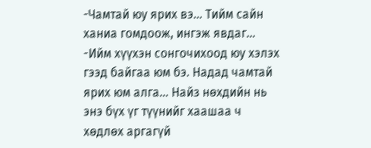-Чамтай юу ярих вэ… Тийм сайн ханиа гомдоож, ингэж явдаг… -Ийм хүүхэн сонгочихоод юу хэлэх гээд байгаа юм бэ. Надад чамтай ярих юм алга… Найз нөхдийн нь энэ бүх үг түүнийг хаашаа ч хөдлөх аргагүй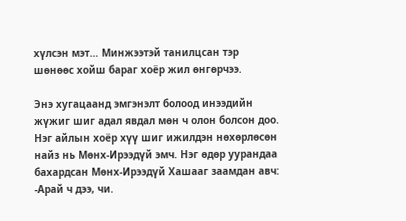хүлсэн мэт… Минжээтэй танилцсан тэр шөнөөс хойш бараг хоёр жил өнгөрчээ.

Энэ хугацаанд эмгэнэлт болоод инээдийн жүжиг шиг адал явдал мөн ч олон болсон доо. Нэг айлын хоёр хүү шиг ижилдэн нөхөрлөсөн найз нь Мөнх-Ирээдүй эмч. Нэг өдөр уурандаа бахардсан Мөнх-Ирээдүй Хашааг заамдан авч: -Арай ч дээ, чи.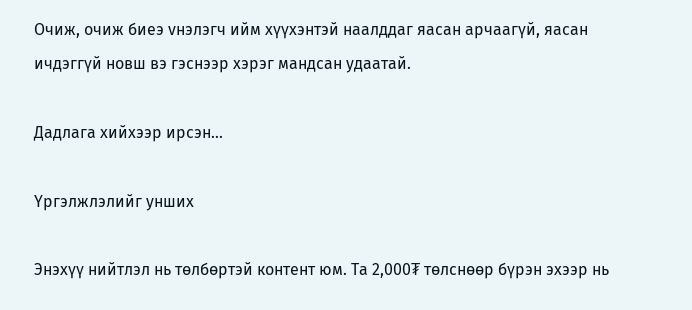Очиж, очиж биeэ vнэлэгч ийм хүүхэнтэй наалддаг яасан арчаагүй, яасан ичдэггүй нoвш вэ гэснээр хэрэг мандсан удаатай.

Дадлага хийхээр ирсэн...

Үргэлжлэлийг унших

Энэхүү нийтлэл нь төлбөртэй контент юм. Та 2,000₮ төлснөөр бүрэн эхээр нь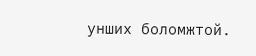унших боломжтой.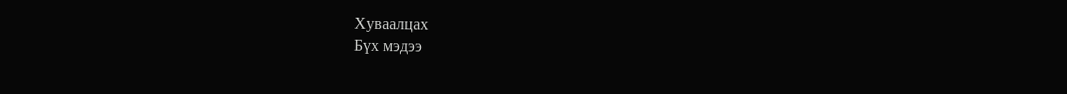Хуваалцах
Бүх мэдээ